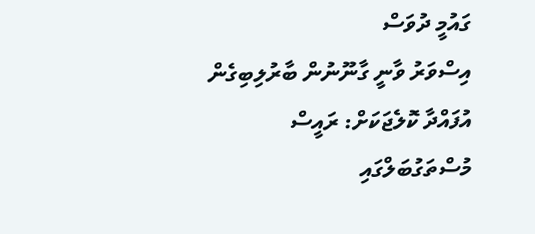ގައުމީ ދުވަސް
އިސްވަރު ވާނީ ގާނޫނުން ބާރުލިބިގެން އުފައްދާ ކޮލެޖަކަށް: ރައީސް
މުސްތަގުބަލްގައި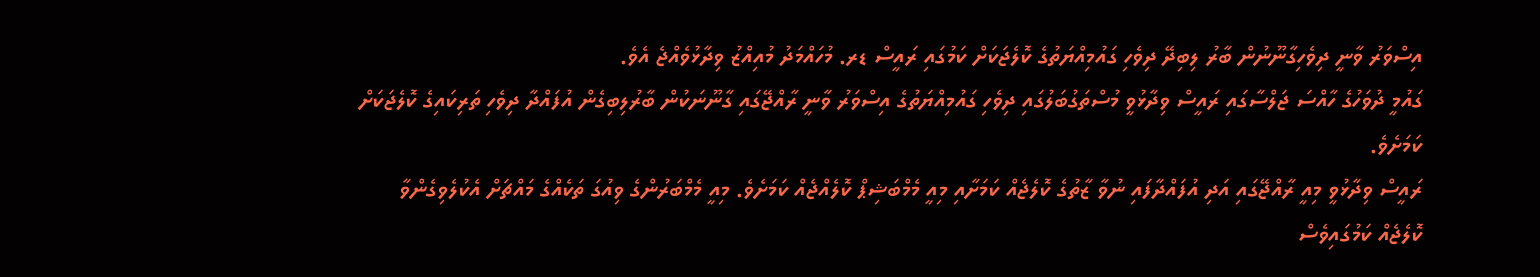އިސްވަރު ވާނީ ދިވެހިގާނޫނުން ބާރު ލިބިދޭ ދިވެހި ގައުމިއްޔަތުގެ ކޮލެޖަކަށް ކަމުގައި ރައީސް ޑރ. މުހައްމަދު މުއިއްޒު ވިދާޅުވެއްޖެ އެވެ.
ގައުމީ ދުވަހުގެ ހާއްސަ ޖަލްސާގައި ރައީސް ވިދާޅުވީ މުސްތަގުބަލުގައި ދިވެހި ގައުމިއްޔަތުގެ އިސްވަރު ވާނީ ރާއްޖޭގައި ގާނޫނަކުން ބާރުލިބިގެން އުފައްދާ ދިވެހި ތަރިކައިގެ ކޮލެޖަކަށް ކަމަށެވެ.
ރައީސް ވިދާޅުވީ މިއީ ރާއްޖޭގައި އަދި އުފައްދާފައި ނުވާ ޒާތުގެ ކޮލެޖެއް ކަމަށާއި މިއީ މެމްބަޝިޕް ކޮލެއްޖެއް ކަމަށެވެ. މިއީ މެމްބަރުންގެ ވިއުގަ ތަކެއްގެ މައްޗަށް އެކުލެވިގެންވާ ކޮލެޖެއް ކަމުގައިވެސް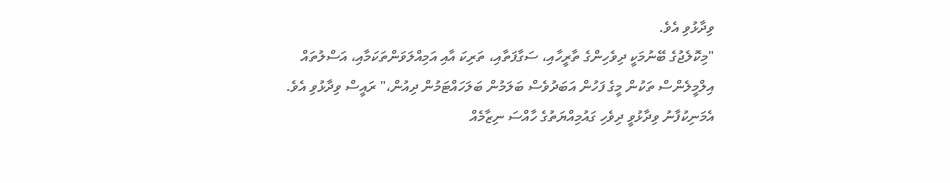ވިދާޅުވި އެވެ.
"މިކޮލެޖުގެ ބޭނުމަކީ ދިވެހިންގެ ތާރީހާއި، ސަގާފަތާއި، ތަރިކަ އާއި އަމިއްލަވަންތަކަމާއި، އަސްލުތައް އިލްމީލެންސް ތަކުން މީގެ ފަހުން އަބަދުވެސް ބަލަމުން ބަލަހައްޓަމުން ދިއުން،" ރައީސް ވިދާޅުވި އެވެ.
އެމަނިކުފާނު ވިދާޅުވީ ދިވެހި ގައުމިއްޔަތުގެ ހާއްސަ ނިޒާމެއް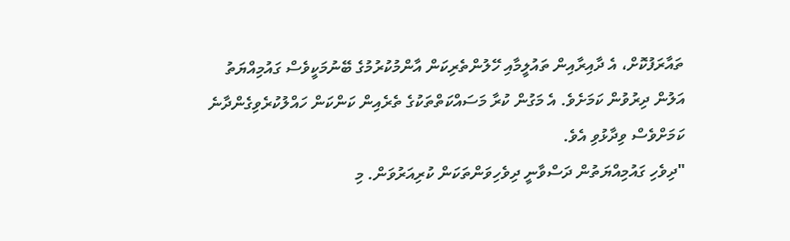ތައާރަފުކޮށް، އެ ދާއިރާއިން ތައުލީމާއި ހޭލުންތެރިކަން އާންމުކުރުމުގެ ބޭނުމަކީވެސް ގައުމިއްޔަތު އަލުން ދިރުވުން ކަމަށެވެ. އެ މަގުން ކުރާ މަސައްކަތްތަކުގެ ތެރެއިން ކަންކަން ހައްލުކުރެވިގެންދާނެ ކަމަށްވެސް ވިދާޅުވި އެވެ.
"ދިވެހި ގައުމިއްޔަތުން ދަސްވާނީ ދިވެހިވަންތަކަން ކުރިއަރުވަން. މި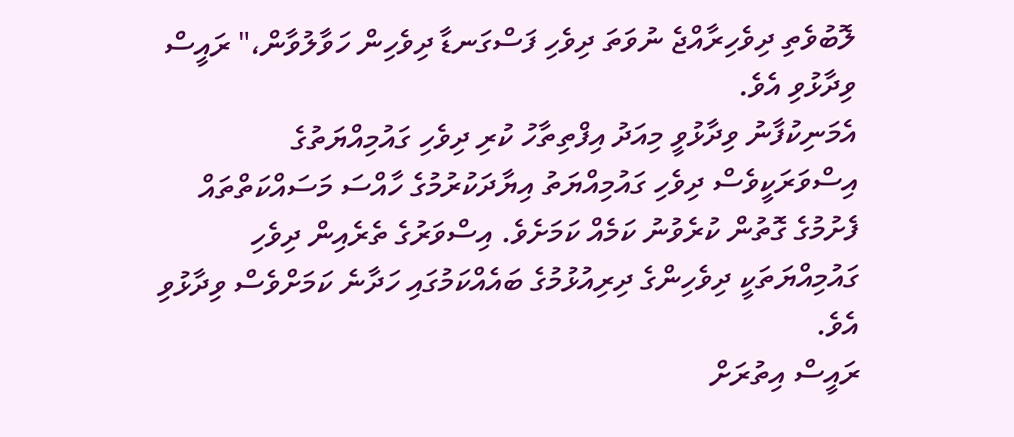ލޮބުވެތި ދިވެހިރާއްޖެ ނުވަތަ ދިވެހި ފަސްގަނޑާ ދިވެހިން ހަވާލުވާން،" ރައީސް ވިދާޅުވި އެވެ.
އެމަނިކުފާނު ވިދާޅުވީ މިއަދު އިފްތިތާހު ކުރި ދިވެހި ގައުމިއްޔަތުގެ އިސްވަރަކީވެސް ދިވެހި ގައުމިއްޔަތު އިޔާދަކުރުމުގެ ހާއްސަ މަސައްކަތްތައް ފެށުމުގެ ގޮތުން ކުރެވުނު ކަމެއް ކަމަށެވެ. އިސްވަރުގެ ތެރެއިން ދިވެހި ގައުމިއްޔަތަކީ ދިވެހިންގެ ދިރިއުޅުމުގެ ބައެއްކަމުގައި ހަދާނެ ކަމަށްވެސް ވިދާޅުވި އެވެ.
ރައީސް އިތުރަށް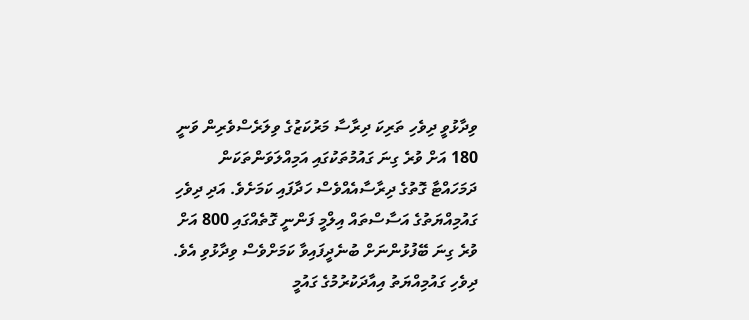ވިދާޅުވީ ދިވެހި ތަރިކަ ދިރާސާ މަރުކަޒުގެ ވިލަރެސްވެރިން ވަނީ 180 އަށް ވުރެ ގިނަ ގައުމުތަކުގައި އަމިއްލަވަންތަކަން ދަމަހައްޓާ ގޮތުގެ ދިރާސާއެއްވެސް ހަދާފައި ކަމަށެވެ. އަދި ދިވެހި ގައުމިއްޔަތުގެ އަސާސްތައް އިލްމީ ފަންނީ ގޮތެއްގައި 800 އަށް ވުރެ ގިނަ ބޭފުޅުންނަށް ބުނެދީފައިވާ ކަމަށްވެސް ވިދާޅުވި އެވެ.
ދިވެހި ގައުމިއްޔަތު އިއާދަކުރުމުގެ ގައުމީ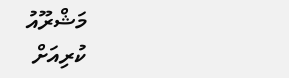މަޝްރޫއު ކުރިއަށް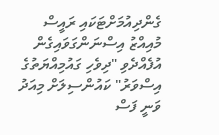ގެންދިއުމަށްޓަކައި ރައީސް މުއިއްޒު އިސްނަންގަވައިގެން އުފެއްދެވި "ދިވެހި ގައުމިއްޔަތުގެ އިސްވަރު" ކައުންސިލަށް މިއަދު ވަނީ ފަސް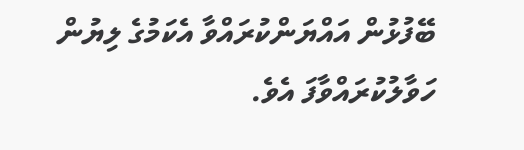ބޭފުޅުން އައްޔަންކުރައްވާ އެކަމުގެ ލިޔުން ހަވާލުކުރައްވާފަ އެވެ.